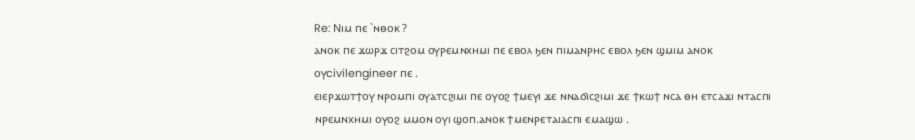Re: Ⲛⲓⲙ ⲡⲉ `ⲛⲑⲟⲕ ?
ⲁⲛⲟⲕ ⲡⲉ ϫⲱⲣϫ ⲥⲓⲧϩⲟⲙ ⲟⲩⲣⲉⲙⲛⲭⲏⲙⲓ ⲡⲉ ⲉⲃⲟⲗ ϧⲉⲛ ⲡⲓⲙⲁⲛⲣⲏⲥ ⲉⲃⲟⲗ ϧⲉⲛ ϣⲙⲓⲙ ⲁⲛⲟⲕ ⲟⲩcivilengineer ⲡⲉ .
ⲉⲓⲉⲣϫⲱⲧϯⲟⲩ ⲛⲣⲟⲙⲡⲓ ⲟⲩⲁⲧⲥϩⲓⲙⲓ ⲡⲉ ⲟⲩⲟϩ ϯⲙⲉⲩⲓ ϫⲉ ⲛⲛⲁϭⲓⲥϩⲓⲙⲓ ϫⲉ ϯⲕⲱϯ ⲛⲥⲁ ⲑⲏ ⲉⲧⲥⲁϫⲓ ⲛⲧⲁⲥⲡⲓ ⲛⲣⲉⲙⲛⲭⲏⲙⲓ ⲟⲩⲟϩ ⲙⲙⲟⲛ ⲟⲩⲓ ϣⲟⲡ.ⲁⲛⲟⲕ ϯⲙⲉⲛⲣⲉⲧⲁⲓⲁⲥⲡⲓ ⲉⲙⲁϣⲱ .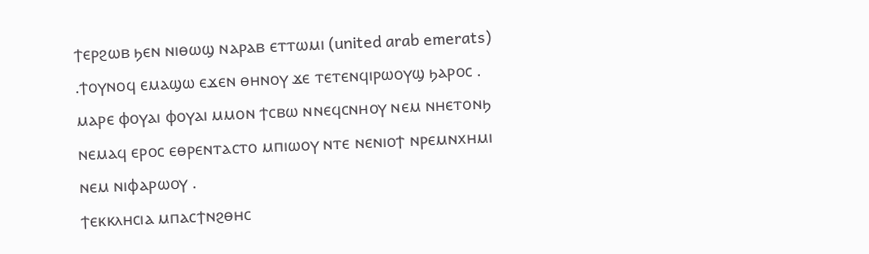ϯⲉⲣϩⲱⲃ ϧⲉⲛ ⲛⲓⲑⲱϣ ⲛⲁⲣⲁⲃ ⲉⲧⲧⲱⲙⲓ (united arab emerats) .ϯⲟⲩⲛⲟϥ ⲉⲙⲁϣⲱ ⲉϫⲉⲛ ⲑⲏⲛⲟⲩ ϫⲉ ⲧⲉⲧⲉⲛϥⲓⲣⲱⲟⲩϣ ϧⲁⲣⲟⲥ . ⲙⲁⲣⲉ ⲫⲟⲩⲁⲓ ⲫⲟⲩⲁⲓ ⲙⲙⲟⲛ ϯⲥⲃⲱ ⲛⲛⲉϥⲥⲛⲏⲟⲩ ⲛⲉⲙ ⲛⲏⲉⲧⲟⲛϧ ⲛⲉⲙⲁϥ ⲉⲣⲟⲥ ⲉⲑⲣⲉⲛⲧⲁⲥⲧⲟ ⲙⲡⲓⲱⲟⲩ ⲛⲧⲉ ⲛⲉⲛⲓⲟϯ ⲛⲣⲉⲙⲛⲭⲏⲙⲓ ⲛⲉⲙ ⲛⲓⲫⲁⲣⲱⲟⲩ .
ϯⲉⲕⲕⲗⲏⲥⲓⲁ ⲙⲡⲁⲥϯⲛϩⲑⲏⲥ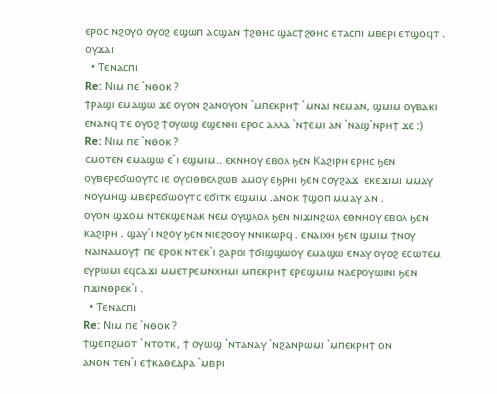ⲉⲣⲟⲥ ⲛϩⲟⲩⲟ ⲟⲩⲟϩ ⲉϣⲱⲡ ⲁⲥϣⲁⲛ ϯϩⲑⲏⲥ ϣⲁⲥϯϩⲑⲏⲥ ⲉⲧⲁⲥⲡⲓ ⲙⲃⲉⲣⲓ ⲉⲧϣⲟϥⲧ .
ⲟⲩϫⲁⲓ
  • Ⲧⲉⲛⲁⲥⲡⲓ
Re: Ⲛⲓⲙ ⲡⲉ `ⲛⲑⲟⲕ ?
ϯⲣⲁϣⲓ ⲉⲙⲁϣⲱ ϫⲉ ⲟⲩⲟⲛ ϩⲁⲛⲟⲩⲟⲛ ˋⲙⲡⲉⲕⲣⲏϯ ˋⲙⲛⲁⲓ ⲛⲉⲙⲁⲛ, ϣⲙⲓⲙ ⲟⲩⲃⲁⲕⲓ ⲉⲛⲁⲛϥ ⲧⲉ ⲟⲩⲟϩ ϯⲟⲩⲱϣ ⲉϣⲉⲛⲏⲓ ⲉⲣⲟⲥ ⲁⲗⲗⲁ ˋⲛϯⲉⲙⲓ ⲁⲛ ˋⲛⲁϣˋⲛⲣⲏϯ ϫⲉ :)
Re: Ⲛⲓⲙ ⲡⲉ `ⲛⲑⲟⲕ ?
ⲥⲙⲟⲧⲉⲛ ⲉⲙⲁϣⲱ ⲉ`ⲓ ⲉϣⲙⲓⲙ.. ⲉⲕⲛⲏⲟⲩ ⲉⲃⲟⲗ ϧⲉⲛ Ⲕⲁϩⲓⲣⲏ ⲉⲣⲏⲥ ϧⲉⲛ ⲟⲩⲃⲉⲣⲉϭⲱⲟⲩⲧⲥ ⲓⲉ ⲟⲩⲥⲓⲑⲃⲉⲗϩⲱⲃ ⲁⲙⲟⲩ ⲉϧⲣⲏⲓ ϧⲉⲛ ⲥⲟⲩϩⲁϫ  ⲉⲕⲉϫⲓⲙⲓ ⲙⲙⲁⲩ ⲛⲟⲩⲙⲏϣ ⲙⲃⲉⲣⲉϭⲱⲟⲩⲧⲥ ⲉϭⲓⲧⲕ ⲉϣⲙⲓⲙ .ⲁⲛⲟⲕ ϯϣⲟⲡ ⲙⲙⲁⲩ ⲁⲛ .
ⲟⲩⲟⲛ ϣϫⲟⲙ ⲛⲧⲉⲕϣⲉⲛⲁⲕ ⲛⲉⲙ ⲟⲩϣⲗⲟⲗ ϧⲉⲛ ⲛⲓϫⲓⲛϩⲱⲗ ⲉⲑⲛⲏⲟⲩ ⲉⲃⲟⲗ ϧⲉⲛ ⲕⲁϩⲓⲣⲏ . ϣⲁⲩ`ⲓ ⲛϩⲟⲩ ϧⲉⲛ ⲛⲓⲉϩⲟⲟⲩ ⲛⲛⲓⲕⲱⲣϥ . ⲉⲛⲁⲓⲭⲏ ϧⲉⲛ ϣⲙⲓⲙ ϯⲛⲟⲩ ⲛⲁⲓⲛⲁⲙⲟⲩϯ ⲡⲉ ⲉⲣⲟⲕ ⲛⲧⲉⲕ`ⲓ ϩⲁⲣⲟⲓ ϯϭⲓϣϣⲱⲟⲩ ⲉⲙⲁϣⲱ ⲉⲛⲁⲩ ⲟⲩⲟϩ ⲉⲥⲱⲧⲉⲙ ⲉⲩⲣⲱⲙⲓ ⲉϥⲥⲁϫⲓ ⲙⲙⲉⲧⲣⲉⲙⲛⲭⲏⲙⲓ ⲙⲡⲉⲕⲣⲏϯ ⲉⲣⲉϣⲙⲓⲙ ⲛⲁⲉⲣⲟⲩⲱⲓⲛⲓ ϧⲉⲛ ⲡϫⲓⲛⲑⲣⲉⲕ`ⲓ .
  • Ⲧⲉⲛⲁⲥⲡⲓ
Re: Ⲛⲓⲙ ⲡⲉ `ⲛⲑⲟⲕ ?
ϯϣⲉⲡϩⲙⲟⲧ ˋⲛⲧⲟⲧⲕ, ϯ ⲟⲩⲱϣ ˋⲛⲧⲁⲛⲁⲩ ˋⲛϩⲁⲛⲣⲱⲙⲓ ˋⲙⲡⲉⲕⲣⲏϯ ⲟⲛ
ⲁⲛⲟⲛ ⲧⲉⲛˋⲓ ⲉϯⲕⲁⲑⲉⲇⲣⲁ ˋⲙⲃⲣⲓ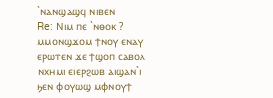ˋⲛⲁⲛϣⲁϣϥ ⲛⲓⲃⲉⲛ
Re: Ⲛⲓⲙ ⲡⲉ `ⲛⲑⲟⲕ ?
ⲙⲙⲟⲛϣϫⲟⲙ ϯⲛⲟⲩ ⲉⲛⲁⲩ ⲉⲣⲱⲧⲉⲛ ϫⲉ ϯϣⲟⲡ ⲥⲁⲃⲟⲗ ⲛⲭⲏⲙⲓ ⲉⲓⲉⲣϩⲱⲃ ⲁⲓϣⲁⲛ`ⲓ ϧⲉⲛ ⲫⲟⲩⲱϣ ⲙⲫⲛⲟⲩϯ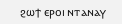ϩⲱϯ ⲉⲣⲟⲓ ⲛⲧⲁⲛⲁⲩ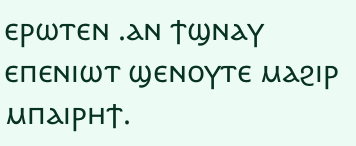ⲉⲣⲱⲧⲉⲛ .ⲁⲛ ϯϣⲛⲁⲩ ⲉⲡⲉⲛⲓⲱⲧ ϣⲉⲛⲟⲩⲧⲉ ⲙⲁϩⲓⲣ ⲙⲡⲁⲓⲣⲏϯ.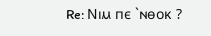Re: Ⲛⲓⲙ ⲡⲉ `ⲛⲑⲟⲕ ?